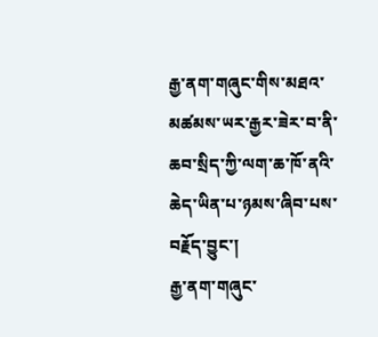རྒྱ་ནག་གཞུང་གིས་མཐའ་མཚམས་ཡར་རྒྱར་ཟེར་བ་ནི་ཆབ་སྲིད་ཀྱི་ལག་ཆ་ཁོ་ནའི་ཆེད་ཡིན་པ་ཉམས་ཞིབ་པས་བརྗོད་བྱུང་།
རྒྱ་ནག་གཞུང་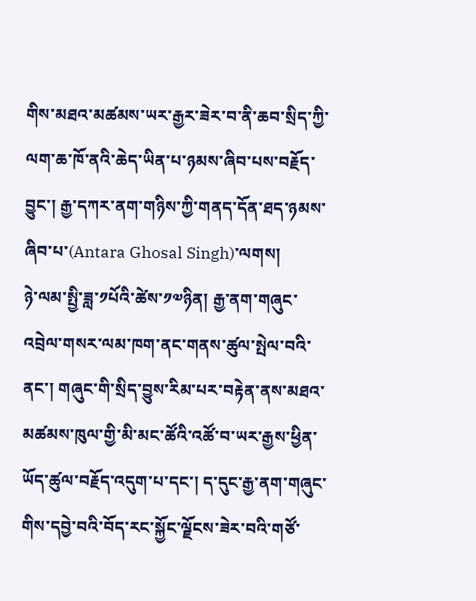གིས་མཐའ་མཚམས་ཡར་རྒྱར་ཟེར་བ་ནི་ཆབ་སྲིད་ཀྱི་ལག་ཆ་ཁོ་ནའི་ཆེད་ཡིན་པ་ཉམས་ཞིབ་པས་བརྗོད་བྱུང་། རྒྱ་དཀར་ནག་གཉིས་ཀྱི་གནད་དོན་ཐད་ཉམས་ཞིབ་པ་(Antara Ghosal Singh)་ལགས།
ཉེ་ལམ་སྤྱི་ཟླ་༡པོའི་ཚེས་༡༧ཉིན། རྒྱ་ནག་གཞུང་འབྲེལ་གསར་ལམ་ཁག་ནང་གནས་ཚུལ་སྤེལ་བའི་ནང་། གཞུང་གི་སྲིད་བྱུས་རིམ་པར་བརྟེན་ནས་མཐའ་མཚམས་ཁུལ་གྱི་མི་མང་ཚོའི་འཚོ་བ་ཡར་རྒྱས་ཕྱིན་ཡོད་ཚུལ་བརྗོད་འདུག་པ་དང་། ད་དུང་རྒྱ་ནག་གཞུང་གིས་དབྱེ་བའི་བོད་རང་སྐྱོང་ལྗོངས་ཟེར་བའི་གཙོ་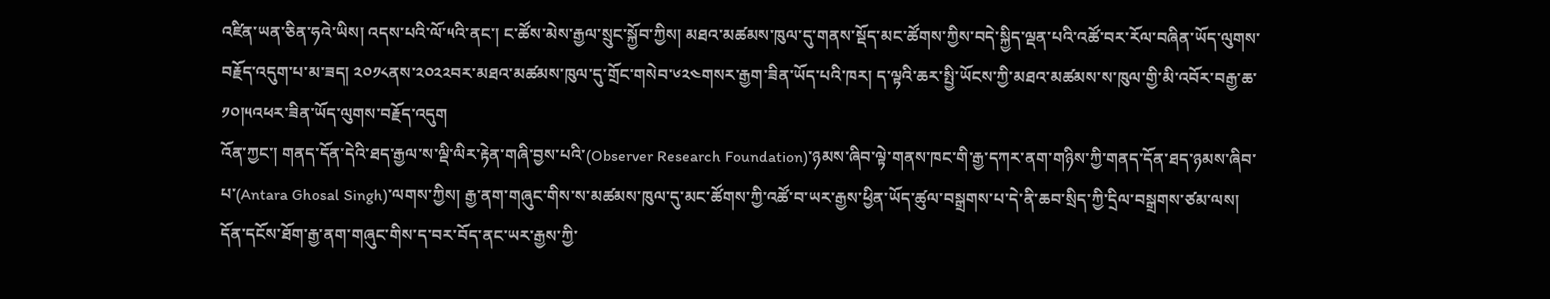འཛིན་ཡན་ཅིན་ཧའེ་ཡིས། འདས་པའི་ལོ་༥འི་ནང་། ང་ཚོས་མེས་རྒྱལ་སྲུང་སྐྱོབ་ཀྱིས། མཐའ་མཚམས་ཁུལ་དུ་གནས་སྡོད་མང་ཚོགས་ཀྱིས་བདེ་སྐྱིད་ལྡན་པའི་འཚོ་བར་རོལ་བཞིན་ཡོད་ལུགས་བརྗོད་འདུག་པ་མ་ཟད། ༢༠༡༨ནས་༢༠༢༢བར་མཐའ་མཚམས་ཁུལ་དུ་གྲོང་གསེབ་༦༢༤གསར་རྒྱག་ཟིན་ཡོད་པའི་ཁར། ད་ལྟའི་ཆར་སྤྱི་ཡོངས་ཀྱི་མཐའ་མཚམས་ས་ཁུལ་གྱི་མི་འབོར་བརྒྱ་ཆ་༡༠།༥འཕར་ཟིན་ཡོད་ལུགས་བརྗོད་འདུག
འོན་ཀྱང་། གནད་དོན་དེའི་ཐད་རྒྱལ་ས་ལྡི་ལིར་རྟེན་གཞི་བྱས་པའི་(Observer Research Foundation)་ཉམས་ཞིབ་ལྟེ་གནས་ཁང་གི་རྒྱ་དཀར་ནག་གཉིས་ཀྱི་གནད་དོན་ཐད་ཉམས་ཞིབ་པ་(Antara Ghosal Singh)་ལགས་ཀྱིས། རྒྱ་ནག་གཞུང་གིས་ས་མཚམས་ཁུལ་དུ་མང་ཚོགས་ཀྱི་འཚོ་བ་ཡར་རྒྱས་ཕྱིན་ཡོད་ཚུལ་བསྒྲགས་པ་དེ་ནི་ཆབ་སྲིད་ཀྱི་དྲིལ་བསྒྲགས་ཙམ་ལས། དོན་དངོས་ཐོག་རྒྱ་ནག་གཞུང་གིས་ད་བར་བོད་ནང་ཡར་རྒྱས་ཀྱི་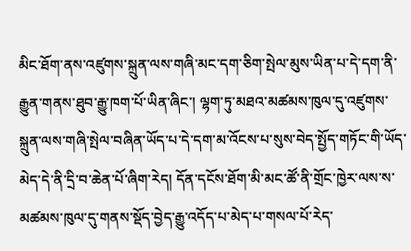མིང་ཐོག་ནས་འཛུགས་སྐྲུན་ལས་གཞི་མང་དག་ཅིག་སྤེལ་མུས་ཡིན་པ་དེ་དག་ནི་རྒྱུན་གནས་ཐུབ་རྒྱུ་ཁག་པོ་ཡིན་ཞིང་། ལྷག་ཏུ་མཐའ་མཚམས་ཁུལ་དུ་འཛུགས་སྐྲུན་ལས་གཞི་སྤེལ་བཞིན་ཡོད་པ་དེ་དག་མ་འོངས་པ་སུས་བེད་སྤྱོད་གཏོང་གི་ཡོད་མེད་དེ་ནི་དྲི་བ་ཆེན་པོ་ཞིག་རེད། དོན་དངོས་ཐོག་མི་མང་ཚོ་ནི་གྲོང་ཁྱེར་ལས་ས་མཚམས་ཁུལ་དུ་གནས་སྡོད་བྱེད་རྒྱུ་འདོད་པ་མེད་པ་གསལ་པོ་རེད་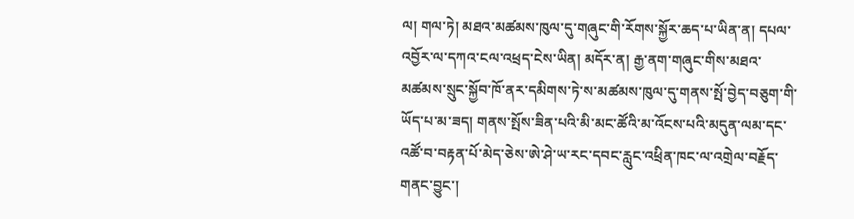ལ། གལ་ཏེ། མཐའ་མཚམས་ཁུལ་དུ་གཞུང་གི་རོགས་སྐྱོར་ཆད་པ་ཡིན་ན། དཔལ་འབྱོར་ལ་དཀའ་ངལ་འཕྲད་ངེས་ཡིན། མདོར་ན། རྒྱ་ནག་གཞུང་གིས་མཐའ་མཚམས་སྲུང་སྐྱོབ་ཁོ་ནར་དམིགས་ཏེ་ས་མཚམས་ཁུལ་དུ་གནས་སྤོ་བྱེད་བཅུག་གི་ཡོད་པ་མ་ཟད། གནས་སྤོས་ཟིན་པའི་མི་མང་ཚོའི་མ་འོངས་པའི་མདུན་ལམ་དང་འཚོ་བ་བརྟན་པོ་མེད་ཅེས་ཨེ་ཤེ་ཡ་རང་དབང་རླུང་འཕྲིན་ཁང་ལ་འགྲེལ་བརྗོད་གནང་བྱུང་།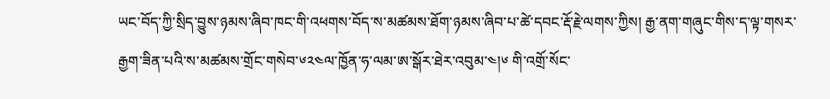ཡང་བོད་ཀྱི་སྲིད་བྱུས་ཉམས་ཞིབ་ཁང་གི་འཕགས་བོད་ས་མཚམས་ཐོག་ཉམས་ཞིབ་པ་ཚེ་དབང་རྡོ་རྗེ་ལགས་ཀྱིས། རྒྱ་ནག་གཞུང་གིས་ད་ལྟ་གསར་རྒྱག་ཟིན་པའི་ས་མཚམས་གྲོང་གསེབ་༦༢༤ལ་ཁྱོན་ཧ་ལམ་ཨ་སྒོར་ཐེར་འབུམ་༤།༦ གི་འགྲོ་སོང་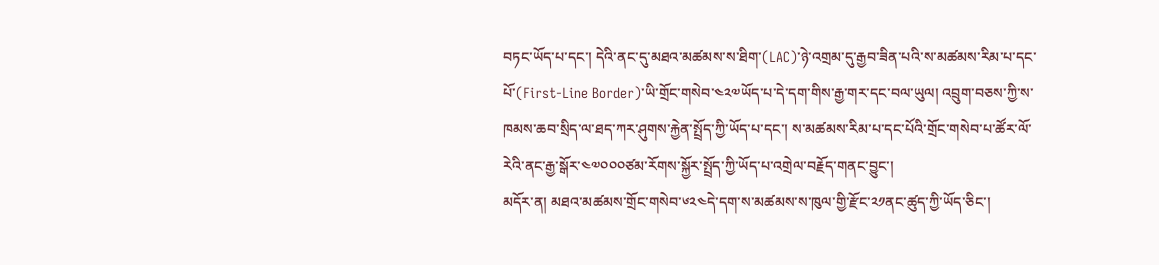བཏང་ཡོད་པ་དང་། དེའི་ནང་དུ་མཐའ་མཚམས་ས་ཐིག་(LAC)་ཉེ་འགྲམ་དུ་རྒྱབ་ཟིན་པའི་ས་མཚམས་རིམ་པ་དང་པོ་(First-Line Border)་ཡི་གྲོང་གསེབ་༤༢༧ཡོད་པ་དེ་དག་གིས་རྒྱ་གར་དང་བལ་ཡུལ། འབྲུག་བཅས་ཀྱི་ས་ཁམས་ཆབ་སྲིད་ལ་ཐད་ཀར་ཤུགས་རྐྱེན་སྤྲོད་ཀྱི་ཡོད་པ་དང་། ས་མཚམས་རིམ་པ་དང་པོའི་གྲོང་གསེབ་པ་ཚོར་ལོ་རེའི་ནང་རྒྱ་སྒོར་༤༧༠༠༠ཙམ་རོགས་སྐྱོར་སྤྲོད་ཀྱི་ཡོད་པ་འགྲེལ་བརྗོད་གནང་བྱུང་།
མདོར་ན། མཐའ་མཚམས་གྲོང་གསེབ་༦༢༤དེ་དག་ས་མཚམས་ས་ཁུལ་གྱི་རྫོང་༢༡ནང་ཚུད་ཀྱི་ཡོད་ཅིང་།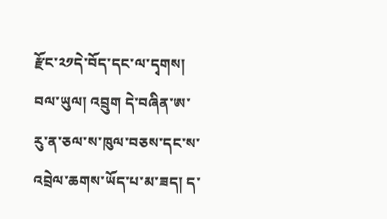རྫོང་༢༡དེ་བོད་དང་ལ་དྭགས། བལ་ཡུལ། འབྲུག དེ་བཞིན་ཨ་རུ་ན་ཅལ་ས་ཁུལ་བཅས་དང་ས་འབྲེལ་ཆགས་ཡོད་པ་མ་ཟད། ད་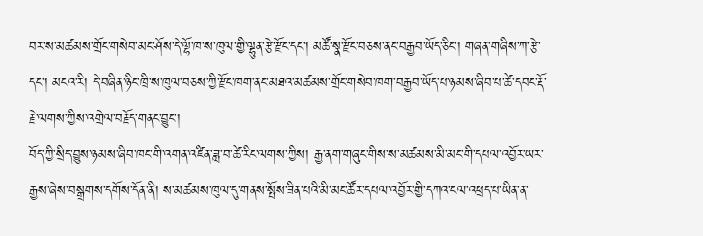བར་ས་མཚམས་གྲོང་གསེབ་མང་ཤོས་དེ་ལྷོ་ཁ་ས་ཁུལ་གྱི་ལྷུན་རྩེ་རྫོང་དང་། མཚོ་སྣ་རྫོང་བཅས་ནང་བརྒྱབ་ཡོད་ཅིང་། གཞན་གཞིས་ཀ་རྩེ་དང་། མངའ་རི། དེ་བཞིན་ཉིང་ཁྲི་ས་ཁུལ་བཅས་ཀྱི་རྫོང་ཁག་ནང་མཐའ་མཚམས་གྲོང་གསེབ་ཁག་བརྒྱབ་ཡོད་པ་ཉམས་ཞིབ་པ་ཚེ་དབང་རྡོ་རྗེ་ལགས་ཀྱིས་འགྲེལ་བརྗོད་གནང་བྱུང་།
བོད་ཀྱི་སྲིད་བྱུས་ཉམས་ཞིབ་ཁང་གི་འགན་འཛིན་ཟླ་བ་ཚེ་རིང་ལགས་ཀྱིས། རྒྱ་ནག་གཞུང་གིས་ས་མཚམས་མི་མང་གི་དཔལ་འབྱོར་ཡར་རྒྱས་ཞེས་བསྒྲགས་དགོས་དོན་ནི། ས་མཚམས་ཁུལ་དུ་གནས་སྤོས་ཟིན་པའི་མི་མང་ཚོར་དཔལ་འབྱོར་གྱི་དཀའ་ངལ་འཕྲད་པ་ཡིན་ན་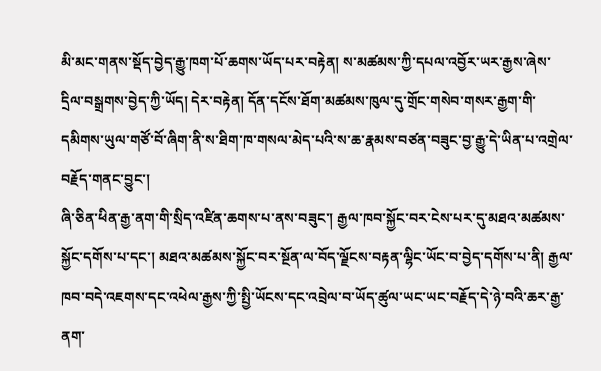མི་མང་གནས་སྡོད་བྱེད་རྒྱུ་ཁག་པོ་ཆགས་ཡོད་པར་བརྟེན། ས་མཚམས་ཀྱི་དཔལ་འབྱོར་ཡར་རྒྱས་ཞེས་དྲིལ་བསྒྲགས་བྱེད་ཀྱི་ཡོད། དེར་བརྟེན། དོན་དངོས་ཐོག་མཚམས་ཁུལ་དུ་གྲོང་གསེབ་གསར་རྒྱག་གི་དམིགས་ཡུལ་གཙོ་བོ་ཞིག་ནི་ས་ཐིག་ཁ་གསལ་མེད་པའི་ས་ཆ་རྣམས་བཙན་བཟུང་བྱ་རྒྱུ་དེ་ཡིན་པ་འགྲེལ་བརྗོད་གནང་བྱུང་།
ཞི་ཅིན་ཕིན་རྒྱ་ནག་གི་སྲིད་འཛིན་ཆགས་པ་ནས་བཟུང་། རྒྱལ་ཁབ་སྐྱོང་བར་ངེས་པར་དུ་མཐའ་མཚམས་སྐྱོང་དགོས་པ་དང་། མཐའ་མཚམས་སྐྱོང་བར་སྔོན་ལ་བོད་ལྗོངས་བརྟན་ལྷིང་ཡོང་བ་བྱེད་དགོས་པ་ནི། རྒྱལ་ཁབ་བདེ་འཇགས་དང་འཕེལ་རྒྱས་ཀྱི་སྤྱི་ཡོངས་དང་འབྲེལ་བ་ཡོད་ཚུལ་ཡང་ཡང་བརྗོད་དེ་ཉེ་བའི་ཆར་རྒྱ་ནག་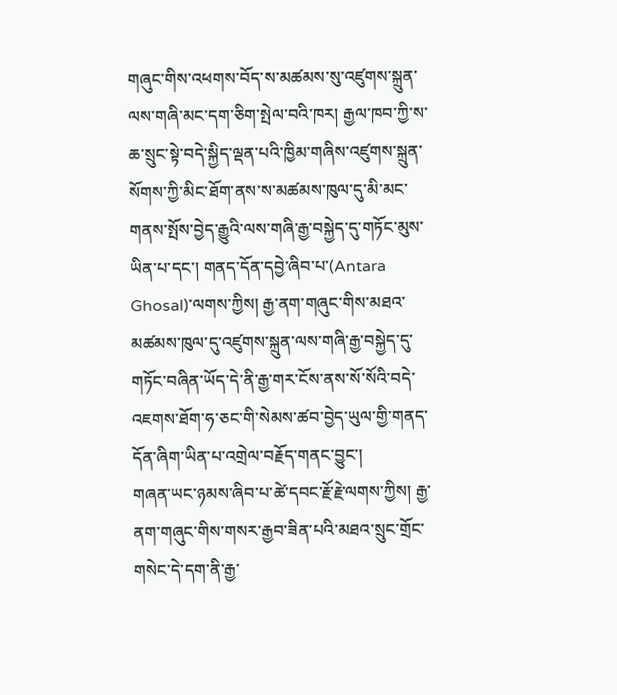གཞུང་གིས་འཕགས་བོད་ས་མཚམས་སུ་འཛུགས་སྐྲུན་ལས་གཞི་མང་དག་ཅིག་སྤེལ་བའི་ཁར། རྒྱལ་ཁབ་ཀྱི་ས་ཆ་སྲུང་སྟེ་བདེ་སྐྱིད་ལྡན་པའི་ཁྱིམ་གཞིས་འཛུགས་སྐྲུན་སོགས་ཀྱི་མིང་ཐོག་ནས་ས་མཚམས་ཁུལ་དུ་མི་མང་གནས་སྤོས་བྱེད་རྒྱུའི་ལས་གཞི་རྒྱ་བསྐྱེད་དུ་གཏོང་མུས་ཡིན་པ་དང་། གནད་དོན་དབྱེ་ཞིབ་པ་(Antara Ghosal)་ལགས་ཀྱིས། རྒྱ་ནག་གཞུང་གིས་མཐའ་མཚམས་ཁུལ་དུ་འཛུགས་སྐྲུན་ལས་གཞི་རྒྱ་བསྐྱེད་དུ་གཏོང་བཞིན་ཡོད་དེ་ནི་རྒྱ་གར་ངོས་ནས་སོ་སོའི་བདེ་འཇགས་ཐོག་ཧ་ཅང་གི་སེམས་ཚབ་བྱེད་ཡུལ་གྱི་གནད་དོན་ཞིག་ཡིན་པ་འགྲེལ་བརྗོད་གནང་བྱུང་།
གཞན་ཡང་ཉམས་ཞིབ་པ་ཚེ་དབང་རྗོ་རྗེ་ལགས་ཀྱིས། རྒྱ་ནག་གཞུང་གིས་གསར་རྒྱབ་ཟིན་པའི་མཐའ་སྲུང་གྲོང་གསེང་དེ་དག་ནི་རྒྱ་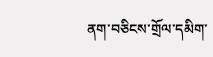ནག་བཅིངས་གྲོལ་དམིག་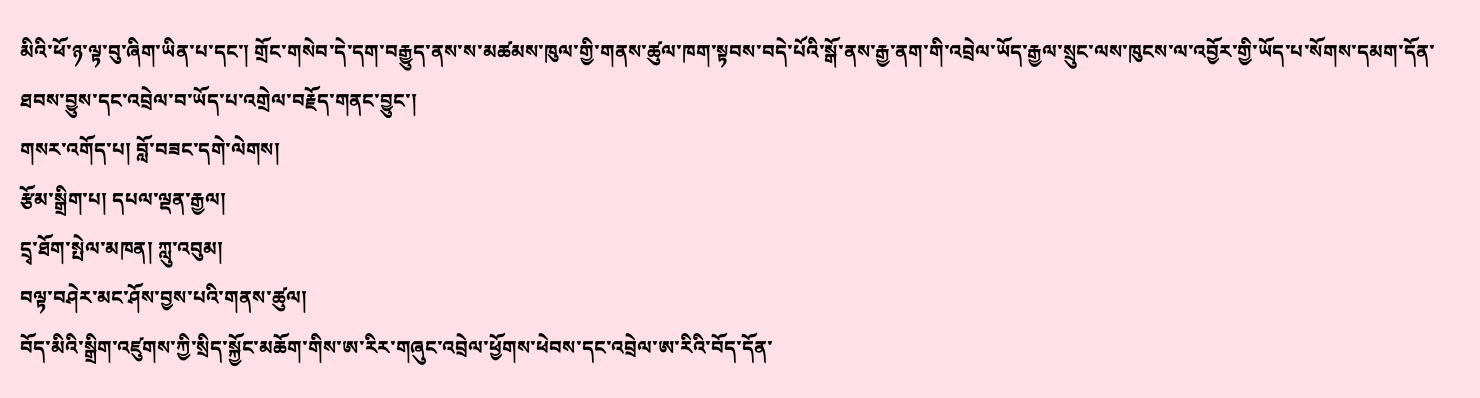མིའི་ཕོ་ཉ་ལྟ་བུ་ཞིག་ཡིན་པ་དང་། གྲོང་གསེབ་དེ་དག་བརྒྱུད་ནས་ས་མཚམས་ཁུལ་གྱི་གནས་ཚུལ་ཁག་སྟབས་བདེ་པོའི་སྒོ་ནས་རྒྱ་ནག་གི་འབྲེལ་ཡོད་རྒྱལ་སྲུང་ལས་ཁུངས་ལ་འབྱོར་གྱི་ཡོད་པ་སོགས་དམག་དོན་ཐབས་བྱུས་དང་འབྲེལ་བ་ཡོད་པ་འགྲེལ་བརྗོད་གནང་བྱུང་།
གསར་འགོད་པ། བློ་བཟང་དགེ་ལེགས།
རྩོམ་སྒྲིག་པ། དཔལ་ལྡན་རྒྱལ།
དྲྭ་ཐོག་སྤེལ་མཁན། ཀླུ་འབུམ།
བལྟ་བཤེར་མང་ཤོས་བྱས་པའི་གནས་ཚུལ།
བོད་མིའི་སྒྲིག་འཛུགས་ཀྱི་སྲིད་སྐྱོང་མཆོག་གིས་ཨ་རིར་གཞུང་འབྲེལ་ཕྱོགས་ཕེབས་དང་འབྲེལ་ཨ་རིའི་བོད་དོན་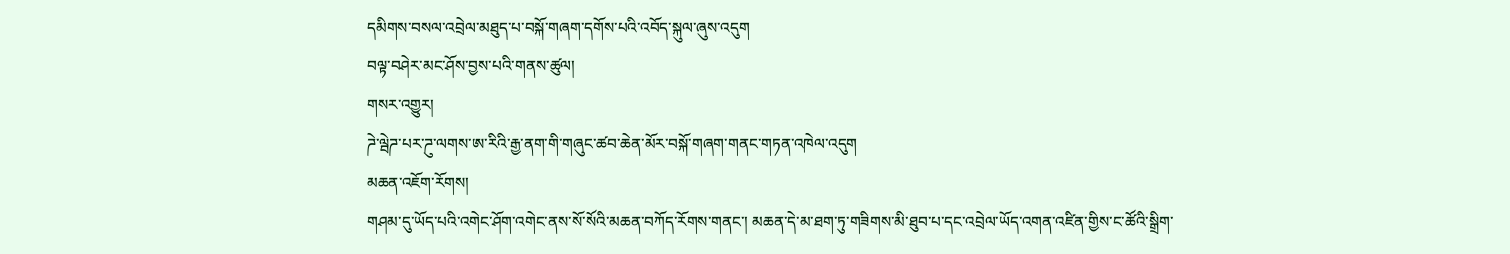དམིགས་བསལ་འབྲེལ་མཐུད་པ་བསྐོ་གཞག་དགོས་པའི་འབོད་སྐུལ་ཞུས་འདུག
བལྟ་བཤེར་མང་ཤོས་བྱས་པའི་གནས་ཚུལ།
གསར་འགྱུར།
ཌེ་ལྦེཌ་པར་ཌུ་ལགས་ཨ་རིའི་རྒྱ་ནག་གི་གཞུང་ཚབ་ཆེན་མོར་བསྐོ་གཞག་གནང་གཏན་འཁེལ་འདུག
མཆན་འཇོག་རོགས།
གཤམ་དུ་ཡོད་པའི་འགེང་ཤོག་འགེང་ནས་སོ་སོའི་མཆན་བཀོད་རོགས་གནང་། མཆན་དེ་མ་ཐག་ཏུ་གཟིགས་མི་ཐུབ་པ་དང་འབྲེལ་ཡོད་འགན་འཛིན་གྱིས་ང་ཚོའི་སྒྲིག་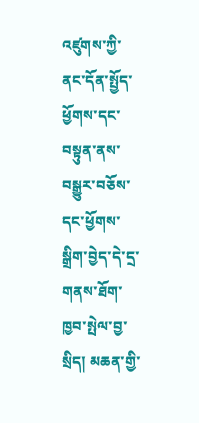འཛུགས་ཀྱི་ནང་དོན་སྤྱོད་ཕྱོགས་དང་བསྟུན་ནས་བསྒྱུར་བཅོས་དང་ཕྱོགས་སྒྲིག་བྱེད་དེ་དྲ་གནས་ཐོག་ཁྱབ་སྤེལ་བྱ་སྲིད། མཆན་གྱི་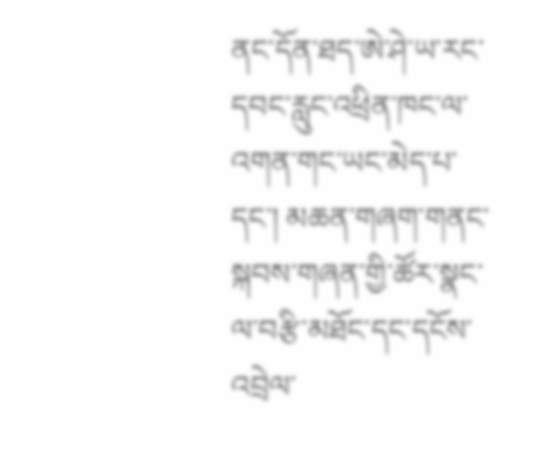ནང་དོན་ཐད་ཨེ་ཤེ་ཡ་རང་དབང་རླུང་འཕྲིན་ཁང་ལ་འགན་གང་ཡང་མེད་པ་དང་། མཆན་གཞག་གནང་སྐབས་གཞན་གྱི་ཚོར་སྣང་ལ་བརྩི་མཐོང་དང་དངོས་འབྲེལ་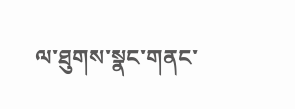ལ་ཐུགས་སྣང་གནང་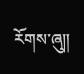རོགས་ཞུ༎